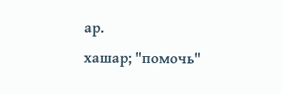ар.
хашар; "помочь"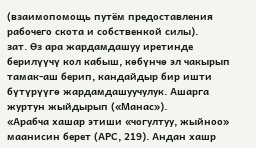(взаимопомощь путём предоставления рабочего скота и собственкой силы).
зат. Өз ара жардамдашуу иретинде берилүүчү кол кабыш, көбүнчө эл чакырып тамак-аш берип, кандайдыр бир ишти бүтүрүүгө жардамдашуучулук. Ашарга журтун жыйдырып («Манас»).
«Арабча хашар этиши «чогултуу, жыйноо» маанисин берет (АРС, 219). Андан хашр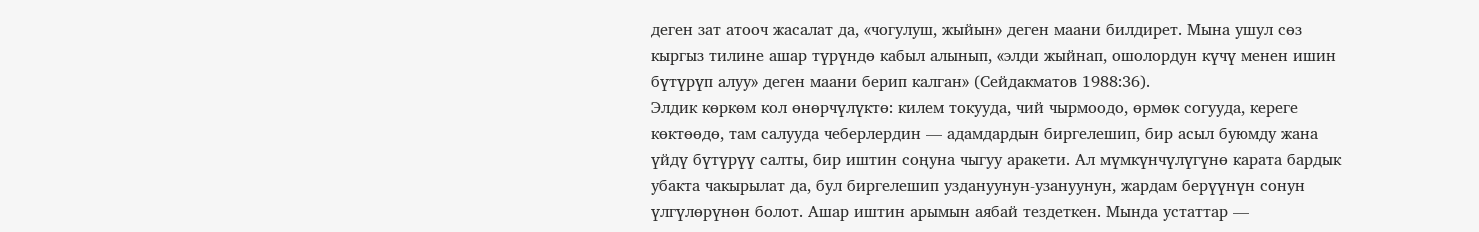деген зат атооч жасалат да, «чогулуш, жыйын» деген маани билдирет. Мына ушул сөз кыргыз тилине ашар түрүндө кабыл алынып, «элди жыйнап, ошолордун күчү менен ишин бүтүрүп алуу» деген маани берип калган» (Сейдакматов 1988:36).
Элдик көркөм кол өнөрчүлүктө: килем токууда, чий чырмоодо, өрмөк согууда, кереге көктөөдө, там салууда чеберлердин — адамдардын биргелешип, бир асыл буюмду жана үйдү бүтүрүү салты, бир иштин соңуна чыгуу аракети. Ал мүмкүнчүлүгүнө карата бардык убакта чакырылат да, бул биргелешип уздануунун-узануунун, жардам берүүнүн сонун үлгүлөрүнөн болот. Ашар иштин арымын аябай тездеткен. Мында устаттар —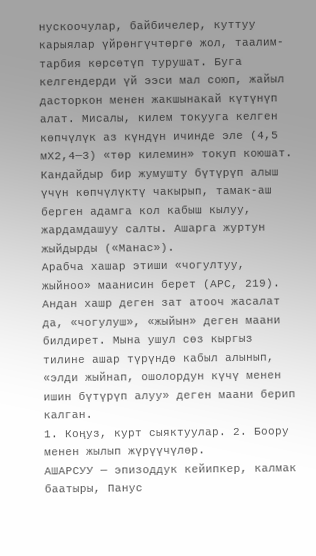нускоочулар, байбичелер, куттуу карыялар үйрөнгүчтөргө жол, таалим-тарбия көрсөтүп турушат. Буга келгендерди үй ээси мал союп, жайыл дасторкон менен жакшынакай күтүнүп алат. Мисалы, килем токууга келген көпчүлүк аз күндүн ичинде эле (4,5 мХ2,4—3) «төр килемин» токуп коюшат.
Кандайдыр бир жумушту бүтүрүп алыш үчүн көпчүлүктү чакырып, тамак-аш берген адамга кол кабыш кылуу, жардамдашуу салты. Ашарга журтун жыйдырды («Манас»).
Арабча хашар этиши «чогултуу, жыйноо» маанисин берет (АРС, 219). Андан хашр деген зат атооч жасалат да, «чогулуш», «жыйын» деген маани билдирет. Мына ушул сөз кыргыз тилине ашар түрүндө кабыл алынып, «элди жыйнап, ошолордун күчү менен ишин бүтүрүп алуу» деген маани берип калган.
1. Коңуз, курт сыяктуулар. 2. Боору менен жылып жүрүүчүлөр.
АШАРСУУ — эпизоддук кейипкер, калмак баатыры, Панус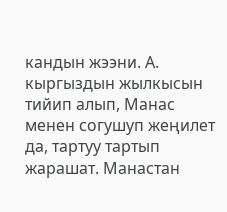кандын жээни. А. кыргыздын жылкысын тийип алып, Манас менен согушуп жеңилет да, тартуу тартып жарашат. Манастан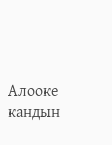Алооке кандын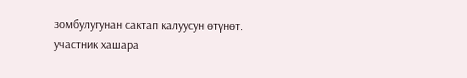зомбулугунан сактап калуусун өтүнөт.
участник хашара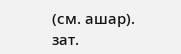(см. ашар).
зат.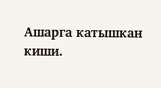Ашарга катышкан киши.